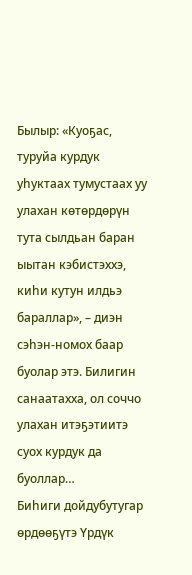Былыр: «Куоҕас, туруйа курдук уһуктаах тумустаах уу улахан көтөрдөрүн тута сылдьан баран ыытан кэбистэххэ, киһи кутун илдьэ бараллар», – диэн сэһэн-номох баар буолар этэ. Билигин санаатахха, ол соччо улахан итэҕэтиитэ суох курдук да буоллар…
Биһиги дойдубутугар өрдөөҕүтэ Үрдүк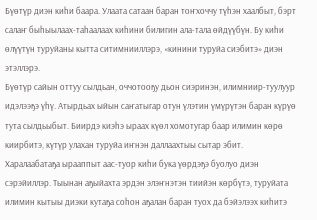Бүөтүр диэн киһи баара. Улаата сатаан баран тоҥхоччу түһэн хаалбыт, бэрт салаҥ быһыылаах-таһаалаах киһини билигин ала-тала өйдүүбүн. Бу киһи өлүүтүн туруйаны кытта ситимнииллэрэ, «кинини туруйа сиэбитэ» диэн этэллэрэ.
Бүөтүр сайын оттуу сылдьан, оччотооҕу дьон сиэринэн, илимниир-туулуур идэлээҕэ үһү. Атырдьах ыйын саҥатыгар отун үлэтин үмүрүтэн баран күрүө тута сылдьыбыт. Биирдэ киэһэ ыраах күөл хомотугар баар илимин көрө киирбитэ, күтүр улахан туруйа иҥнэн даллаахтыы сытар эбит. Харалаабатаҕа ырааппыт аас-туор киһи бука үөрдэҕэ буолуо диэн сэрэйиллэр. Тыынан аҕыйахта эрдэн элэҥнэтэн тиийэн көрбүтэ, туруйата илимин кытыы диэки кутаҕа соһон аҕалан баран туох да бэйэлээх киһитэ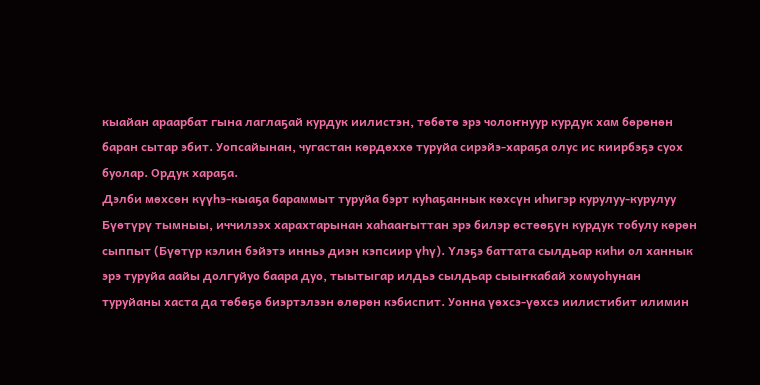кыайан араарбат гына лаглаҕай курдук иилистэн, төбөтө эрэ чолоҥнуур курдук хам бөрөнөн баран сытар эбит. Уопсайынан, чугастан көрдөххө туруйа сирэйэ-хараҕа олус ис киирбэҕэ суох буолар. Ордук хараҕа.
Дэлби мөхсөн күүһэ-кыаҕа бараммыт туруйа бэрт куһаҕаннык көхсүн иһигэр курулуу-курулуу Бүөтүрү тымныы, иччилээх харахтарынан хаһааҥыттан эрэ билэр өстөөҕүн курдук тобулу көрөн сыппыт (Бүөтүр кэлин бэйэтэ инньэ диэн кэпсиир үһү). Үлэҕэ баттата сылдьар киһи ол ханнык эрэ туруйа аайы долгуйуо баара дуо, тыытыгар илдьэ сылдьар сыыҥкабай хомуоһунан туруйаны хаста да төбөҕө биэртэлээн өлөрөн кэбиспит. Уонна үөхсэ-үөхсэ иилистибит илимин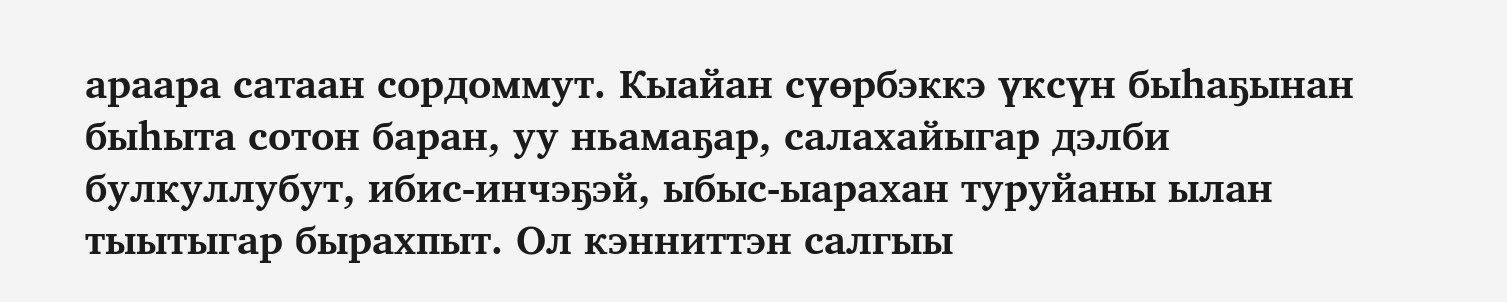араара сатаан сордоммут. Кыайан сүөрбэккэ үксүн быһаҕынан быһыта сотон баран, уу ньамаҕар, салахайыгар дэлби булкуллубут, ибис-инчэҕэй, ыбыс-ыарахан туруйаны ылан тыытыгар бырахпыт. Ол кэнниттэн салгыы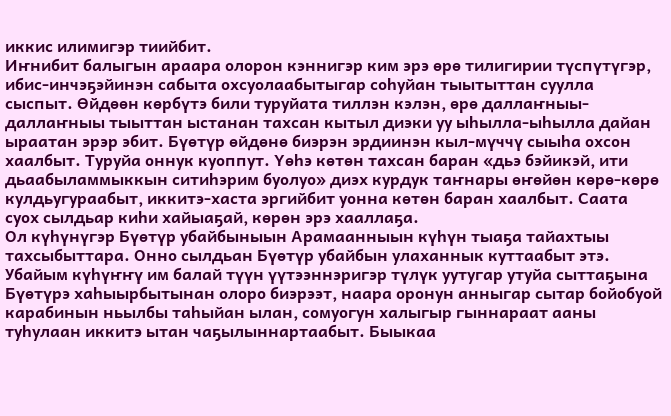иккис илимигэр тиийбит.
Иҥнибит балыгын араара олорон кэннигэр ким эрэ өрө тилигирии түспүтүгэр, ибис-инчэҕэйинэн сабыта охсуолаабытыгар соһуйан тыытыттан суулла сыспыт. Өйдөөн көрбүтэ били туруйата тиллэн кэлэн, өрө даллаҥныы-даллаҥныы тыыттан ыстанан тахсан кытыл диэки уу ыһылла-ыһылла дайан ыраатан эрэр эбит. Бүөтүр өйдөнө биэрэн эрдиинэн кыл-мүччү сыыһа охсон хаалбыт. Туруйа оннук куоппут. Үөһэ көтөн тахсан баран «дьэ бэйикэй, ити дьаабыламмыккын ситиһэрим буолуо» диэх курдук таҥнары өҥөйөн көрө-көрө кулдьугураабыт, иккитэ-хаста эргийбит уонна көтөн баран хаалбыт. Саата суох сылдьар киһи хайыаҕай, көрөн эрэ хааллаҕа.
Ол күһүнүгэр Бүөтүр убайбыныын Арамаанныын күһүн тыаҕа тайахтыы тахсыбыттара. Онно сылдьан Бүөтүр убайбын улаханнык куттаабыт этэ.
Убайым күһүҥҥү им балай түүн үүтээннэригэр түлүк уутугар утуйа сыттаҕына Бүөтүрэ хаһыырбытынан олоро биэрээт, наара оронун анныгар сытар бойобуой карабинын ньылбы таһыйан ылан, сомуогун халыгыр гыннараат ааны туһулаан иккитэ ытан чаҕылыннартаабыт. Быыкаа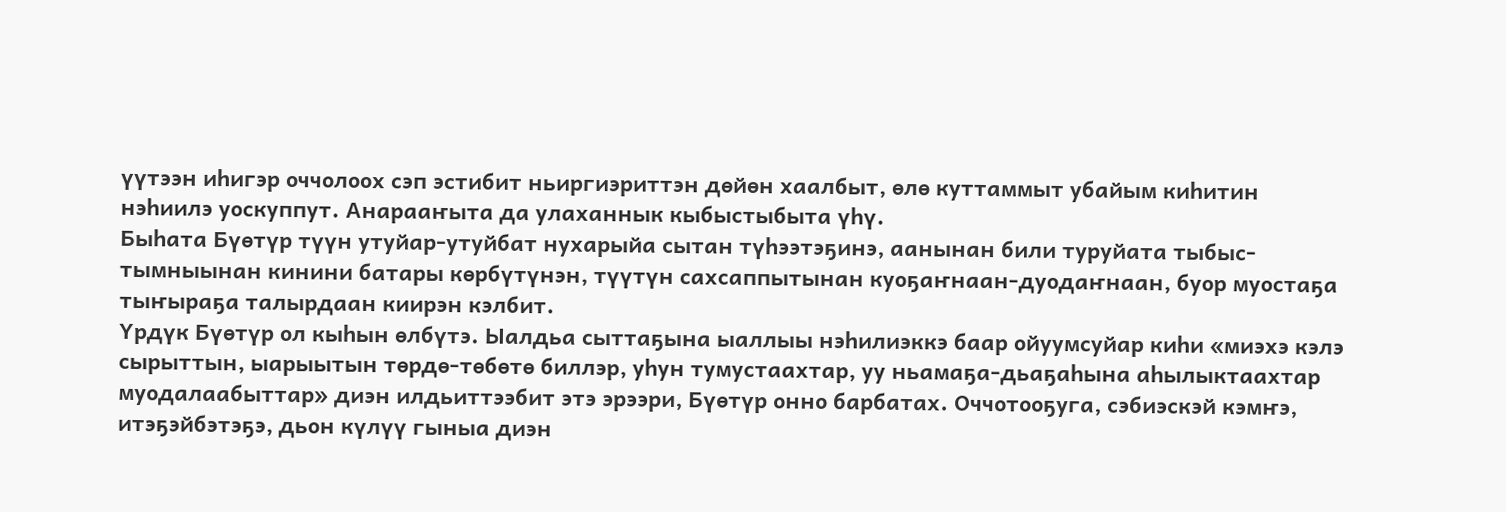үүтээн иһигэр оччолоох сэп эстибит ньиргиэриттэн дөйөн хаалбыт, өлө куттаммыт убайым киһитин нэһиилэ уоскуппут. Анарааҥыта да улаханнык кыбыстыбыта үһү.
Быһата Бүөтүр түүн утуйар-утуйбат нухарыйа сытан түһээтэҕинэ, аанынан били туруйата тыбыс-тымныынан кинини батары көрбүтүнэн, түүтүн сахсаппытынан куоҕаҥнаан-дуодаҥнаан, буор муостаҕа тыҥыраҕа талырдаан киирэн кэлбит.
Үрдүк Бүөтүр ол кыһын өлбүтэ. Ыалдьа сыттаҕына ыаллыы нэһилиэккэ баар ойуумсуйар киһи «миэхэ кэлэ сырыттын, ыарыытын төрдө-төбөтө биллэр, уһун тумустаахтар, уу ньамаҕа-дьаҕаһына аһылыктаахтар муодалаабыттар» диэн илдьиттээбит этэ эрээри, Бүөтүр онно барбатах. Оччотооҕуга, сэбиэскэй кэмҥэ, итэҕэйбэтэҕэ, дьон күлүү гыныа диэн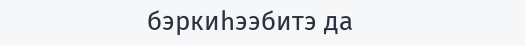бэркиһээбитэ да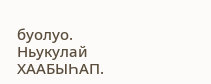буолуо.
Ньукулай ХААБЫҺАП.